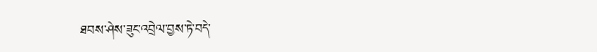ཐབས་ཤེས་ཟུང་འབྲེལ་བྱས་ཏེ་བདེ་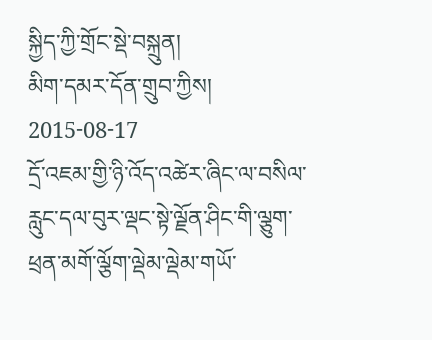སྐྱིད་ཀྱི་གྲོང་སྡེ་བསྐྲུན།
མིག་དམར་དོན་གྲུབ་ཀྱིས།        2015-08-17
དྲོ་འཇམ་གྱི་ཉི་འོད་འཚེར་ཞིང་ལ་བསིལ་རླུང་དལ་བུར་ལྡང་སྟེ་ལྗོན་ཤིང་གི་ལྕུག་ཕྲན་མགོ་ལྕོག་ལྡེམ་ལྡེམ་གཡོ་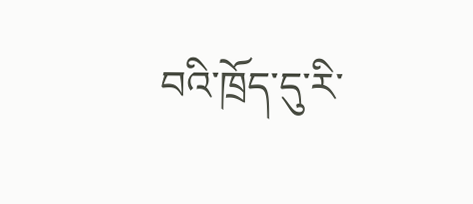བའི་ཁྲོད་དུ་རི་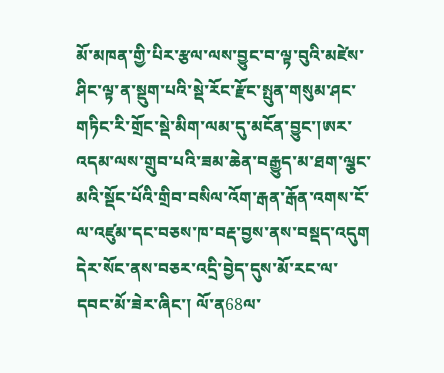མོ་མཁན་གྱི་པིར་རྩལ་ལས་བྱུང་བ་ལྟ་བུའི་མཛེས་ཤིང་ལྟ་ན་སྡུག་པའི་སྡེ་རོང་རྫོང་སྤུན་གསུམ་ཤང་གཏིང་རི་གྲོང་སྡེ་མིག་ལམ་དུ་མངོན་བྱུང་།ཨར་འདམ་ལས་གྲུབ་པའི་ཟམ་ཆེན་བརྒྱུད་མ་ཐག་ལྕང་མའི་སྡོང་པོའི་གྲིབ་བསིལ་འོག་རྒན་རྒོན་འགས་ངོ་ལ་འཛུམ་དང་བཅས་ཁ་བརྡ་བྱས་ནས་བསྡད་འདུག དེར་སོང་ནས་བཅར་འདྲི་བྱེད་དུས་མོ་རང་ལ་དབང་མོ་ཟེར་ཞིང་། ལོ་ན68ལ་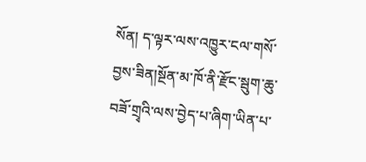སོན། ད་ལྟར་ལས་འཁྱུར་ངལ་གསོ་བྱས་ཟིན།སྔོན་མ་ཁོ་ནི་རྫོང་སྦུག་ཆུ་བཟོ་གྲྭའི་ལས་བྱེད་པ་ཞིག་ཡིན་པ་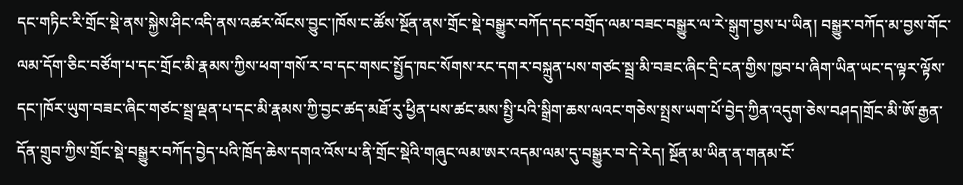དང་གཏིང་རི་གྲོང་སྡེ་ནས་སྐྱེས་ཤིང་འདི་ནས་འཚར་ལོངས་བྱུང་།ཁོས་ང་ཚོས་སྔོན་ནས་གྲོང་སྡེ་བསྒྱུར་བཀོད་དང་བགྲོད་ལམ་བཟང་བསྒྱུར་ལ་རེ་སྒུག་བྱས་པ་ཡིན། བསྒྱུར་བཀོད་མ་བྱས་གོང་ལམ་དོག་ཅིང་བཙོག་པ་དང་གྲོང་མི་རྣམས་ཀྱིས་ཕག་གསོ་ར་བ་དང་གསང་སྤྱོད་ཁང་སོགས་རང་དགར་བསྐྲུན་པས་གཙང་སྦྲ་མི་བཟང་ཞིང་དྲི་ངན་གྱིས་ཁྱབ་པ་ཞིག་ཡིན་ཡང་ད་ལྟར་ལྟོས་དང་།ཁོར་ཡུག་བཟང་ཞིང་གཙང་སྦྲ་ལྡན་པ་དང་མི་རྣམས་ཀྱི་བྱང་ཚད་མཐོ་རུ་ཕྱིན་པས་ཚང་མས་སྤྱི་པའི་སྒྲིག་ཆས་ལའང་གཅེས་སྤྲས་ཡག་པོ་བྱེད་ཀྱིན་འདུག་ཅེས་བཤད།གྲོང་མི་ཨོ་རྒྱན་དོན་གྲུབ་ཀྱིས་གྲོང་སྡེ་བསྒྱུར་བཀོད་བྱེད་པའི་ཁྲོད་ཆེས་དགའ་འོས་པ་ནི་གྲོང་སྡེའི་གཞུང་ལམ་ཨར་འདམ་ལམ་དུ་བསྒྱུར་བ་དེ་རེད། སྔོན་མ་ཡིན་ན་གནམ་ངོ་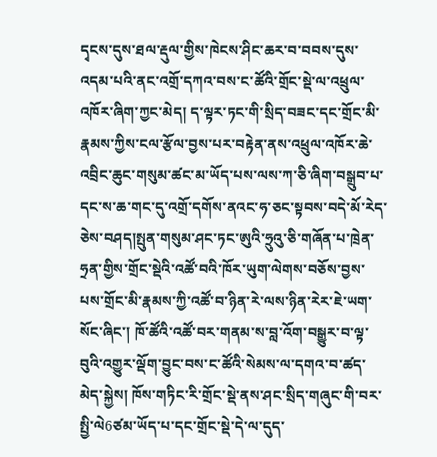དྭངས་དུས་ཐལ་རྡུལ་གྱིས་ཁེངས་ཤིང་ཆར་བ་བབས་དུས་འདམ་པའི་ནང་འགྲོ་དཀའ་བས་ང་ཚོའི་གྲོང་སྡེ་ལ་འཕྲུལ་འཁོར་ཞིག་ཀྱང་མེད། ད་ལྟར་ཏང་གི་སྲིད་བཟང་དང་གྲོང་མི་རྣམས་ཀྱིས་ངལ་རྩོལ་བྱས་པར་བརྟེན་ནས་འཕྲུལ་འཁོར་ཆེ་འབྲིང་ཆུང་གསུམ་ཚང་མ་ཡོད་པས་ལས་ཀ་ཅི་ཞིག་བསྒྲུབ་པ་དང་ས་ཆ་གང་དུ་འགྲོ་དགོས་ནའང་ཧ་ཅང་སྟབས་བདེ་མོ་རེད་ཅེས་བཤད།སྤུན་གསུམ་ཤང་ཏང་ཨུའི་ཧྲུའུ་ཅི་གཞོན་པ་ཁྲེན་ཧྲན་གྱིས་གྲོང་སྡེའི་འཚོ་བའི་ཁོར་ཡུག་ལེགས་བཅོས་བྱས་པས་གྲོང་མི་རྣམས་ཀྱི་འཚོ་བ་ཉིན་རེ་ལས་ཉིན་རེར་ཇེ་ཡག་སོང་ཞིང་། ཁོ་ཚོའི་འཚོ་བར་གནམ་ས་བླ་འོག་བསྒྱུར་བ་ལྟ་བུའི་འགྱུར་ལྡོག་བྱུང་བས་ང་ཚོའི་སེམས་ལ་དགའ་བ་ཚད་མེད་སྐྱེས། ཁོས་གཏིང་རི་གྲོང་སྡེ་ནས་ཤང་སྲིད་གཞུང་གི་བར་སྤྱི་ལེ6ཙམ་ཡོད་པ་དང་གྲོང་སྡེ་དེ་ལ་དུད་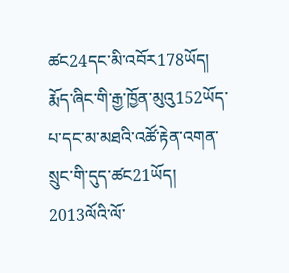ཚང24དང་མི་འབོར178ཡོད། རྨོད་ཞིང་གི་རྒྱ་ཁྱོན་མུའུ152ཡོད་པ་དང་མ་མཐའི་འཚོ་རྟེན་འགན་སྲུང་གི་དུད་ཚང21ཡོད། 2013ལོའི་ལོ་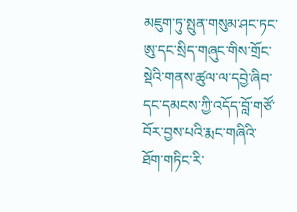མཇུག་ཏུ་སྤུན་གསུམ་ཤང་ཏང་ཨུ་དང་སྲིད་གཞུང་གིས་གྲོང་སྡེའི་གནས་ཚུལ་ལ་དབྱེ་ཞིབ་དང་དམངས་ཀྱི་འདོད་བློ་གཙོ་བོར་བྱས་པའི་རྨང་གཞིའི་ཐོག་གཏིང་རི་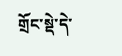གྲོང་སྡེ་དེ་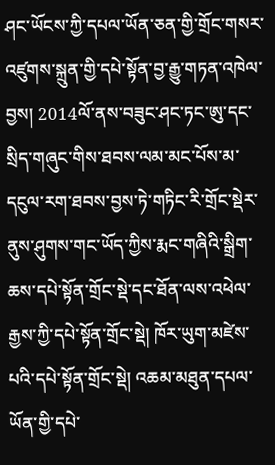ཤང་ཡོངས་ཀྱི་དཔལ་ཡོན་ཅན་གྱི་གྲོང་གསར་འཛུགས་སྐྲུན་གྱི་དཔེ་སྟོན་བྱ་རྒྱུ་གཏན་འཁེལ་བྱས། 2014ལོ་ནས་བཟུང་ཤང་ཏང་ཨུ་དང་སྲིད་གཞུང་གིས་ཐབས་ལམ་མང་པོས་མ་དངུལ་རག་ཐབས་བྱས་ཏེ་གཏིང་རི་གྲོང་སྡེར་ནུས་ཤུགས་གང་ཡོད་ཀྱིས་རྨང་གཞིའི་སྒྲིག་ཆས་དཔེ་སྟོན་གྲོང་སྡེ་དང་ཐོན་ལས་འཕེལ་རྒྱས་ཀྱི་དཔེ་སྟོན་གྲོང་སྡེ། ཁོར་ཡུག་མཛེས་པའི་དཔེ་སྟོན་གྲོང་སྡེ། འཆམ་མཐུན་དཔལ་ཡོན་གྱི་དཔེ་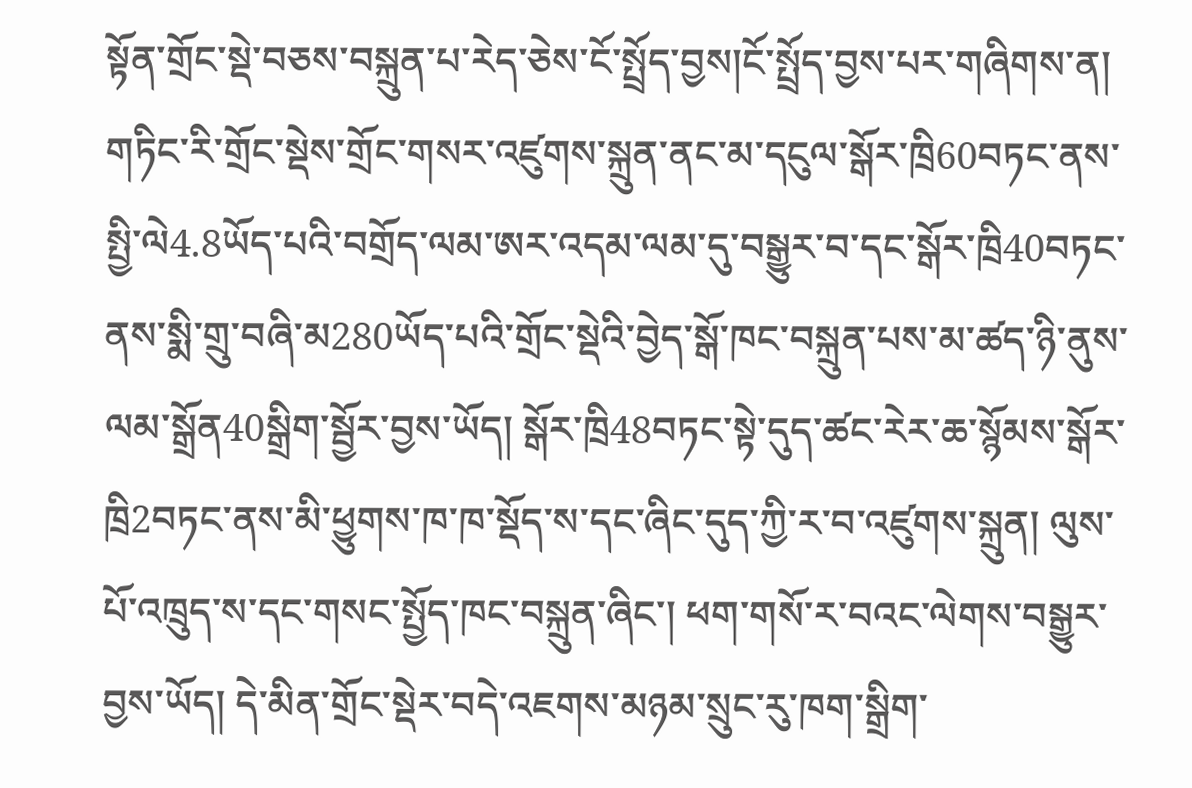སྟོན་གྲོང་སྡེ་བཅས་བསྐྲུན་པ་རེད་ཅེས་ངོ་སྤྲོད་བྱས།ངོ་སྤྲོད་བྱས་པར་གཞིགས་ན། གཏིང་རི་གྲོང་སྡེས་གྲོང་གསར་འཛུགས་སྐྲུན་ནང་མ་དངུལ་སྒོར་ཁྲི60བཏང་ནས་སྤྱི་ལེ4.8ཡོད་པའི་བགྲོད་ལམ་ཨར་འདམ་ལམ་དུ་བསྒྱུར་བ་དང་སྒོར་ཁྲི40བཏང་ནས་སྨི་གྲུ་བཞི་མ280ཡོད་པའི་གྲོང་སྡེའི་བྱེད་སྒོ་ཁང་བསྐྲུན་པས་མ་ཚད་ཉི་ནུས་ལམ་སྒྲོན40སྒྲིག་སྦྱོར་བྱས་ཡོད། སྒོར་ཁྲི48བཏང་སྟེ་དུད་ཚང་རེར་ཆ་སྙོམས་སྒོར་ཁྲི2བཏང་ནས་མི་ཕྱུགས་ཁ་ཁ་སྡོད་ས་དང་ཞིང་དུད་ཀྱི་ར་བ་འཛུགས་སྐྲུན། ལུས་པོ་འཁྲུད་ས་དང་གསང་སྤྱོད་ཁང་བསྐྲུན་ཞིང་། ཕག་གསོ་ར་བའང་ལེགས་བསྒྱུར་བྱས་ཡོད། དེ་མིན་གྲོང་སྡེར་བདེ་འཇགས་མཉམ་སྲུང་རུ་ཁག་སྒྲིག་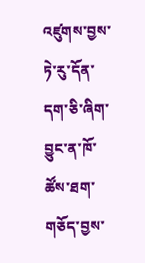འཛུགས་བྱས་ཏེ་རུ་དོན་དག་ཅི་ཞིག་བྱུང་ན་ཁོ་ཚོས་ཐག་གཅོད་བྱས་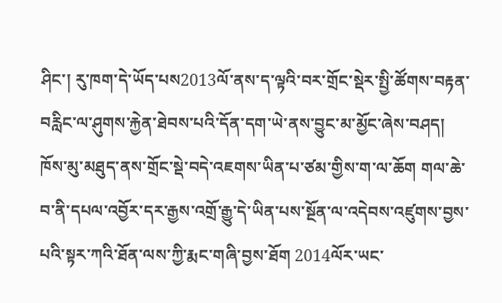ཤིང་། རུ་ཁག་དེ་ཡོད་པས2013ལོ་ནས་ད་ལྟའི་བར་གྲོང་སྡེར་སྤྱི་ཚོགས་བརྟན་བརླིང་ལ་ཤུགས་རྐྱེན་ཐེབས་པའི་དོན་དག་ཡེ་ནས་བྱུང་མ་མྱོང་ཞེས་བཤད། ཁོས་མུ་མཐུད་ནས་གྲོང་སྡེ་བདེ་འཇགས་ཡིན་པ་ཙམ་གྱིས་ག་ལ་ཆོག གལ་ཆེ་བ་ནི་དཔལ་འབྱོར་དར་རྒྱས་འགྲོ་རྒྱུ་དེ་ཡིན་པས་སྔོན་ལ་འདེབས་འཛུགས་བྱས་པའི་སྟར་ཀའི་ཐོན་ལས་ཀྱི་རྨང་གཞི་བྱས་ཐོག 2014ལོར་ཡང་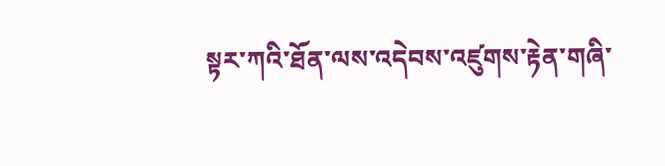སྟར་ཀའི་ཐོན་ལས་འདེབས་འཛུགས་རྟེན་གཞི་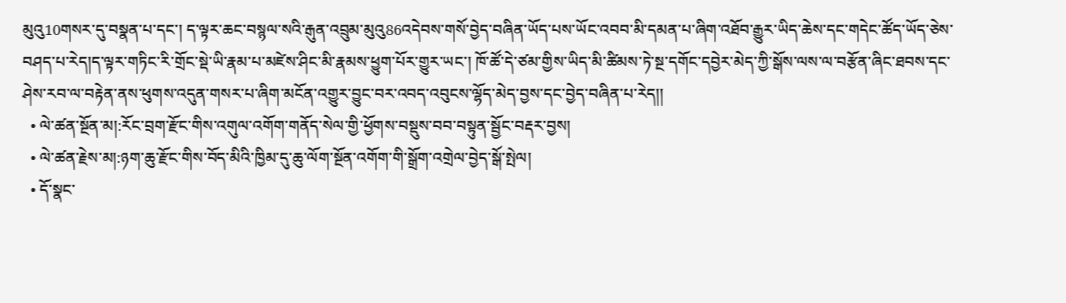མུའུ10གསར་དུ་བསྣན་པ་དང་། ད་ལྟར་ཆང་བསྙལ་སའི་རྒུན་འབྲུམ་མུའུ86འདེབས་གསོ་བྱེད་བཞིན་ཡོད་པས་ཡོང་འབབ་མི་དམན་པ་ཞིག་འཐོབ་རྒྱུར་ཡིད་ཆེས་དང་གདེང་ཚོད་ཡོད་ཅེས་བཤད་པ་རེད།ད་ལྟར་གཏིང་རི་གྲོང་སྡེ་ཡི་རྣམ་པ་མཛེས་ཤིང་མི་རྣམས་ཕྱུག་པོར་གྱུར་ཡང་། ཁོ་ཚོ་དེ་ཙམ་གྱིས་ཡིད་མི་ཚིམས་ཏེ་སྔ་དགོང་དབྱེར་མེད་ཀྱི་སྒོས་ལས་ལ་བརྩོན་ཞིང་ཐབས་དང་ཤེས་རབ་ལ་བརྟེན་ནས་ཕུགས་འདུན་གསར་པ་ཞིག་མངོན་འགྱུར་བྱུང་བར་འབད་འབུངས་ལྷོད་མེད་བྱས་དང་བྱེད་བཞིན་པ་རེད།།
  • ལེ་ཚན་སྔོན་མ།:རོང་བྲག་རྫོང་གིས་འགུལ་འགོག་གནོད་སེལ་གྱི་ཕྱོགས་བསྡུས་བབ་བསྟུན་སྦྱོང་བརྡར་བྱས།
  • ལེ་ཚན་རྗེས་མ།:ཉག་ཆུ་རྫོང་གིས་བོད་མིའི་ཁྱིམ་དུ་ཆུ་ལོག་སྔོན་འགོག་གི་སྒྲོག་འགྲེལ་བྱེད་སྒོ་སྤེལ།
  • དོ་སྣང་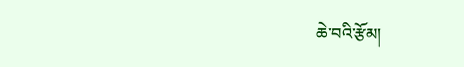ཆེ་བའི་རྩོམ།